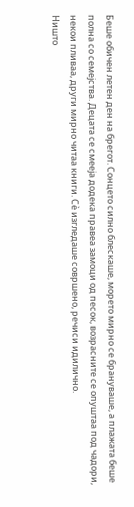Беше обичен летен ден на брегот. Сонцето силно блескаше, морето мирно се брануваше, а плажата беше полна со семејства. Децата се смееја додека правеа замоци од песок, возрасните се опуштаа под чадори, некои пливаа, други мирно читаа книги. Сè изгледаше совршено, речиси идилично.
Ништо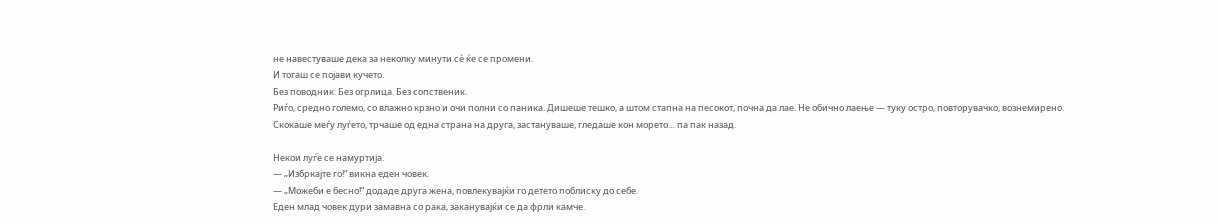не навестуваше дека за неколку минути сè ќе се промени.
И тогаш се појави кучето.
Без поводник. Без огрлица. Без сопственик.
Риѓо, средно големо, со влажно крзно и очи полни со паника. Дишеше тешко, а штом стапна на песокот, почна да лае. Не обично лаење — туку остро, повторувачко, вознемирено.
Скокаше меѓу луѓето, трчаше од една страна на друга, застануваше, гледаше кон морето… па пак назад.

Некои луѓе се намуртија.
— „Избркајте го!“ викна еден човек.
— „Можеби е бесно!“ додаде друга жена, повлекувајќи го детето поблиску до себе.
Еден млад човек дури замавна со рака, заканувајќи се да фрли камче.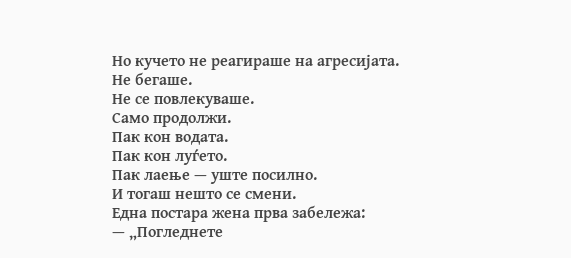Но кучето не реагираше на агресијата.
Не бегаше.
Не се повлекуваше.
Само продолжи.
Пак кон водата.
Пак кон луѓето.
Пак лаење — уште посилно.
И тогаш нешто се смени.
Една постара жена прва забележа:
— „Погледнете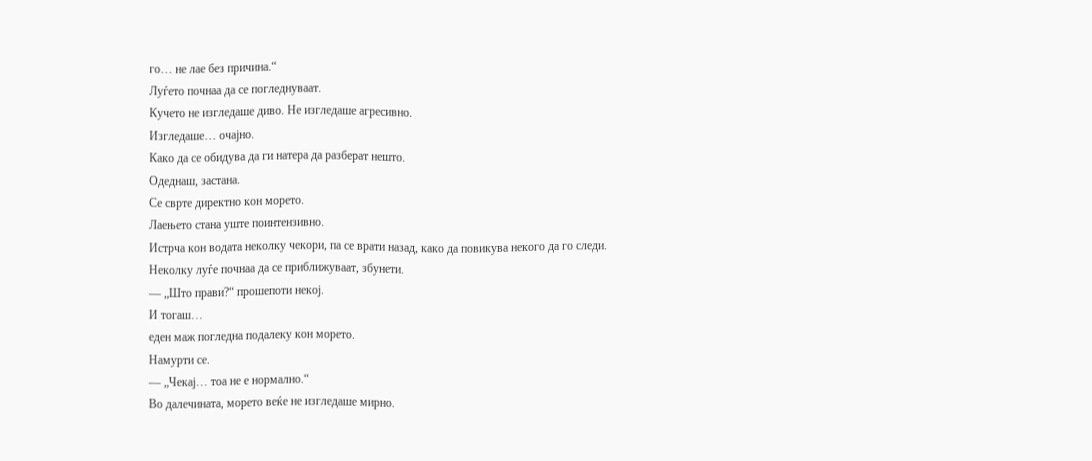го… не лае без причина.“
Луѓето почнаа да се погледнуваат.
Кучето не изгледаше диво. Не изгледаше агресивно.
Изгледаше… очајно.
Како да се обидува да ги натера да разберат нешто.
Одеднаш, застана.
Се сврте директно кон морето.
Лаењето стана уште поинтензивно.
Истрча кон водата неколку чекори, па се врати назад, како да повикува некого да го следи.
Неколку луѓе почнаа да се приближуваат, збунети.
— „Што прави?“ прошепоти некој.
И тогаш…
еден маж погледна подалеку кон морето.
Намурти се.
— „Чекај… тоа не е нормално.“
Во далечината, морето веќе не изгледаше мирно.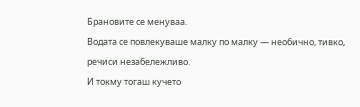Брановите се менуваа.
Водата се повлекуваше малку по малку — необично, тивко, речиси незабележливо.
И токму тогаш кучето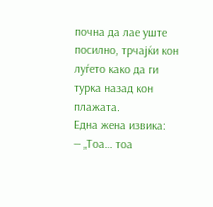почна да лае уште посилно, трчајќи кон луѓето како да ги турка назад кон плажата.
Една жена извика:
— „Тоа… тоа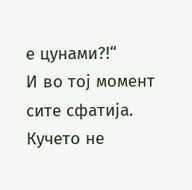е цунами?!“
И во тој момент сите сфатија.
Кучето не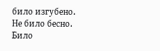било изгубено.
Не било бесно.
Било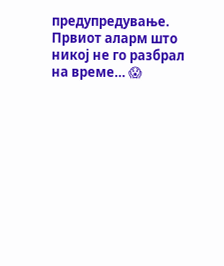предупредување.
Првиот аларм што никој не го разбрал на време… 😱